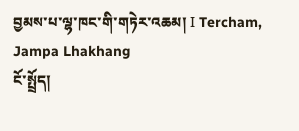བྱམས་པ་ལྷ་ཁང་གི་གཏེར་འཆམ། Ι Tercham, Jampa Lhakhang
ངོ་སྤྲོད།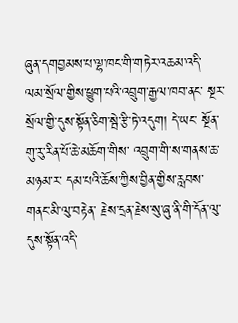ཞུན་དགབྱམས་པ་ལྷ་ཁང་གི་གཏེར་འཆམ་འདི་ ལམ་སྲོལ་གྱིས་ཕྱུག་པའི་འབྲུག་རྒྱལ་ཁབ་ནང་ སྔར་སྲོལ་གྱི་དུས་སྟོན་ཅིག་སྦེ་རྩི་ཏེ་འདུག། དེ་ཡང་ སྔོན་གུ་རུ་རིན་པོ་ཆེ་མཆོག་གིས་ འབྲུག་གི་ས་གནས་ཆ་མཉམ་ར་ དམ་པའི་ཆོས་ཀྱིས་བྱིན་གྱིས་རླབས་གནང་མི་ལུ་བརྟེན་ རྗེས་དྲན་རྗེས་སུ་ཞུ་ནི་གི་དོན་ལུ་ དུས་སྟོན་འདི་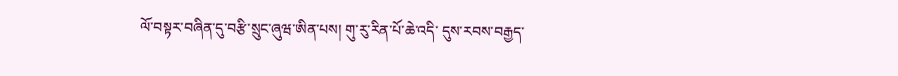ལོ་བསྟར་བཞིན་དུ་བརྩི་སྲུང་ཞུཝ་ཨིན་པས། གུ་རུ་རིན་པོ་ཆེ་འདི་ དུས་རབས་བརྒྱད་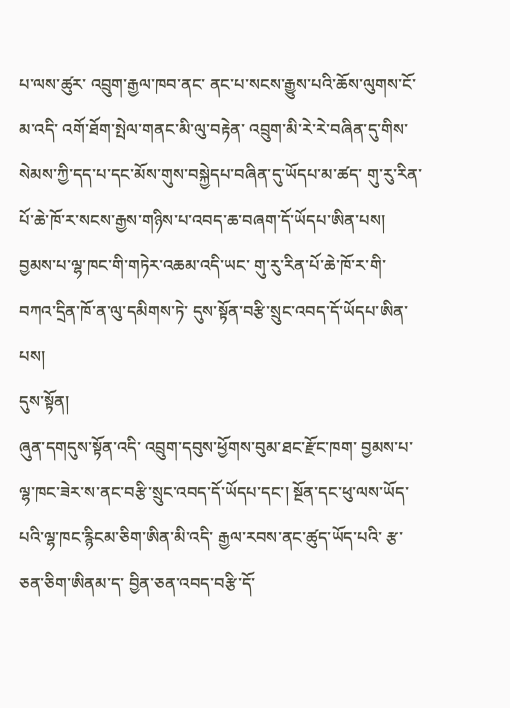པ་ལས་ཚུར་ འབྲུག་རྒྱལ་ཁབ་ནང་ ནང་པ་སངས་རྒྱུས་པའི་ཆོས་ལུགས་ངོ་མ་འདི་ འགོ་ཐོག་སྤེལ་གནང་མི་ལུ་བརྟེན་ འབྲུག་མི་རེ་རེ་བཞིན་དུ་གིས་ སེམས་ཀྱི་དད་པ་དང་མོས་གུས་བསྐྱེདཔ་བཞིན་དུ་ཡོདཔ་མ་ཚད་ གུ་རུ་རིན་པོ་ཆེ་ཁོ་ར་སངས་རྒྱས་གཉིས་པ་འབད་ཆ་བཞག་དོ་ཡོདཔ་ཨིན་པས། བྱམས་པ་ལྷ་ཁང་གི་གཏེར་འཆམ་འདི་ཡང་ གུ་རུ་རིན་པོ་ཆེ་ཁོ་ར་གི་བཀའ་དྲིན་ཁོ་ན་ལུ་དམིགས་ཏེ་ དུས་སྟོན་བརྩི་སྲུང་འབད་དོ་ཡོདཔ་ཨིན་པས།
དུས་སྟོན།
ཞུན་དགདུས་སྟོན་འདི་ འབྲུག་དབུས་ཕྱོགས་བུམ་ཐང་རྫོང་ཁག་ བྱམས་པ་ལྷ་ཁང་ཟེར་ས་ནང་བརྩི་སྲུང་འབད་དོ་ཡོདཔ་དང་། སྔོན་དང་ཕུ་ལས་ཡོད་པའི་ལྷ་ཁང་རྙིངམ་ཅིག་ཨིན་མི་འདི་ རྒྱལ་རབས་ནང་ཚུད་ཡོད་པའི་ རྩ་ཅན་ཅིག་ཨིནམ་ད་ བྱིན་ཅན་འབད་བརྩི་དོ་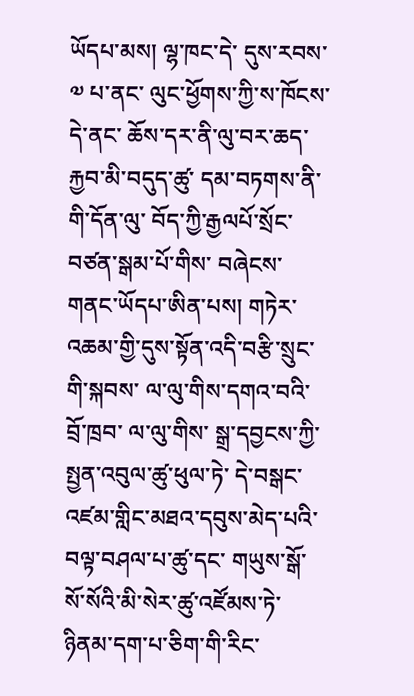ཡོདཔ་མས། ལྷ་ཁང་དེ་ དུས་རབས་༧ པ་ནང་ ལུང་ཕྱོགས་ཀྱི་ས་ཁོངས་དེ་ནང་ ཆོས་དར་ནི་ལུ་བར་ཆད་རྐྱབ་མི་བདུད་ཚུ་ དམ་བཏགས་ནི་གི་དོན་ལུ་ བོད་ཀྱི་རྒྱལཔོ་སྲོང་བཙན་སྒམ་པོ་གིས་ བཞེངས་གནང་ཡོདཔ་ཨིན་པས། གཏེར་འཆམ་གྱི་དུས་སྟོན་འདི་བརྩི་སྲུང་གི་སྐབས་ ལ་ལུ་གིས་དགའ་བའི་བྲོ་ཁྲབ་ ལ་ལུ་གིས་ སྒྲ་དབྱངས་ཀྱི་སྤྱན་འབུལ་ཚུ་ཕུལ་ཏེ་ དེ་བསྒང་ འཛམ་གླིང་མཐའ་དབུས་མེད་པའི་བལྟ་བཤལ་པ་ཚུ་དང་ གཡུས་སྒོ་སོ་སོའི་མི་སེར་ཚུ་འཛོམས་ཏེ་ ཉིནམ་དག་པ་ཅིག་གི་རིང་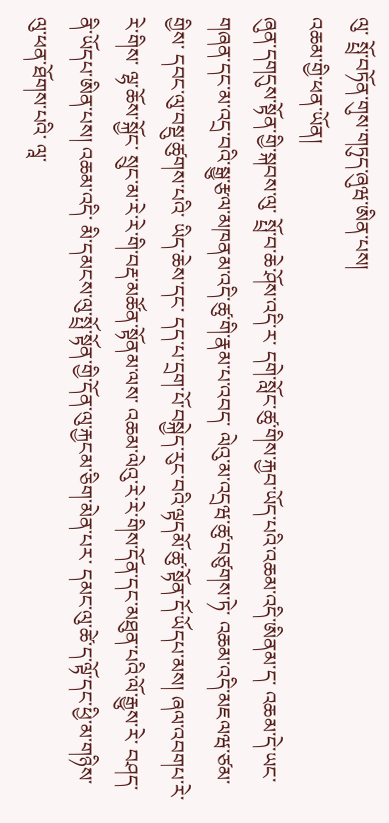ལུ་ སྤྲོ་བཏོན་གུས་གཏུད་ཞུཝ་ཨིན་པས།
འཆམ་གྱི་ཕན་ཡོན།
ཞུན་དགདུས་སྟོན་གྱི་སྐབས་ལུ་ སྤྲོ་བ་ཆེ་ཤོས་འདི་ར་ དགེ་སློང་ཚུ་གིས་རྐྱབ་ཡོད་པའི་འཆམ་འདི་ཨིནམ་ད་ འཆམ་དེ་ཡང་ གཞན་དང་མ་འདྲ་བའི་སྒྱུ་རྩལ་མཁནམ་འདི་ཚུ་གི་རྣམ་པ་འབད་ ལེའུ་མ་འདྲཝ་ཚུ་བཙུགས་ཏེ་ འཆམ་འདི་མཇལཝ་ཙམ་གྱིས་ དབང་ལུ་བསྡུ་ཚུགས་པའི་ ཡིད་ཆེས་དང་ དད་པ་དྲག་པོ་བསྐྱེད་རུང་བའི་ལྟདམོ་ཚུ་སྟོན་དོ་ཡོདཔ་མས། ཞལ་འབགཔ་རེ་རེ་གིས་ ལྷ་ཆོས་སྐྱོང་ སྲུང་མ་རེ་རེ་གི་བརྡ་མཚོན་སྟོནམ་ལས་ འཆམ་ལེའུ་རེ་རེ་གིས་དོན་དང་མཐུན་པའི་ལོ་རྒྱུས་རེ་ བཤད་ནི་ཡོདཔ་ཨིན་པས། འཆམ་འདི་ མི་དམངས་ལུ་སྤྲོ་སྟོན་གྱི་དོན་ལུ་རྐྱངམ་ཅིག་མེན་པར་ དམང་ལུ་ཚེ་ད་ལྟོ་དང་ཕྱི་མ་གཉིས་ལུ་ཕན་ཐོགས་པའི་ ལཱ་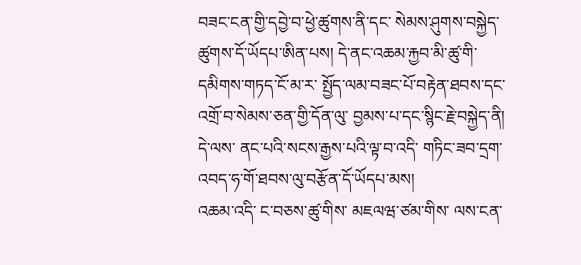བཟང་ངན་གྱི་དབྱེ་བ་ཕྱེ་ཚུགས་ནི་དང་ སེམས་ཤུགས་བསྐྱེད་ཚུགས་དོ་ཡོདཔ་ཨིན་པས། དེ་ནང་འཆམ་རྐྱབ་མི་ཚུ་གི་དམིགས་གཏད་ངོ་མ་ར་ སྤྱོད་ལམ་བཟང་པོ་བརྟེན་ཐབས་དང་ འགྲོ་བ་སེམས་ཅན་གྱི་དོན་ལུ་ བྱམས་པ་དང་སྙིང་རྗེ་བསྐྱེད་ནི། དེ་ལས་ ནང་པའི་སངས་རྒྱས་པའི་ལྟ་བ་འདི་ གཏིང་ཟབ་དྲག་འབད་ཧ་གོ་ཐབས་ལུ་བརྩོན་དོ་ཡོདཔ་མས།
འཆམ་འདི་ ང་བཅས་ཚུ་གིས་ མཇལཝ་ཙམ་གིས་ ལས་ངན་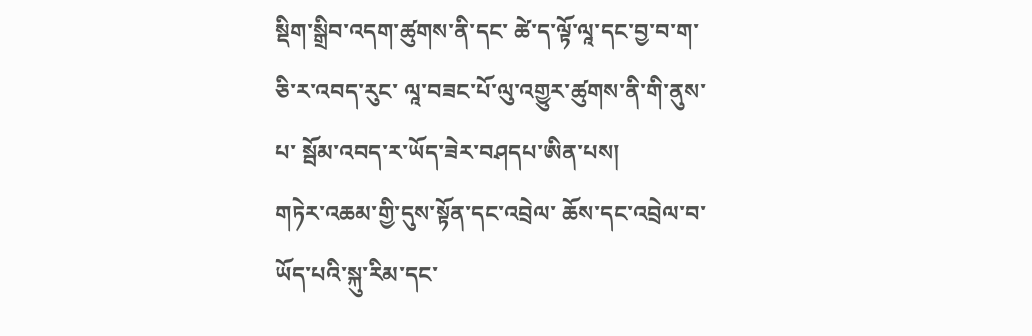སྡིག་སྒྲིབ་འདག་ཚུགས་ནི་དང་ ཚེ་ད་ལྟོ་ལཱ་དང་བྱ་བ་ག་ཅི་ར་འབད་རུང་ ལཱ་བཟང་པོ་ལུ་འགྱུར་ཚུགས་ནི་གི་ནུས་པ་ སྦོམ་འབད་ར་ཡོད་ཟེར་བཤདཔ་ཨིན་པས།
གཏེར་འཆམ་གྱི་དུས་སྟོན་དང་འབྲེལ་ ཆོས་དང་འབྲེལ་བ་ཡོད་པའི་སྐུ་རིམ་དང་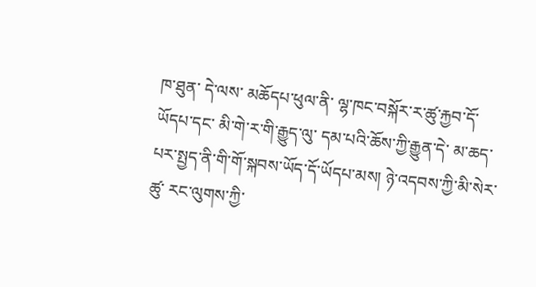ཁ་ཐུན་ དེ་ལས་ མཆོདཔ་ཕུལ་ནི་ ལྷ་ཁང་བསྐོར་ར་ཚུ་རྐྱབ་དོ་ཡོདཔ་དང་ མི་གེ་ར་གི་རྒྱུད་ལུ་ དམ་པའི་ཆོས་ཀྱི་རྒྱུན་དེ་ མ་ཆད་པར་སྤྱད་ནི་གི་གོ་སྐབས་ཡོད་དོ་ཡོདཔ་མས། ཉེ་འདབས་ཀྱི་མི་སེར་ཚུ་ རང་ལུགས་ཀྱི་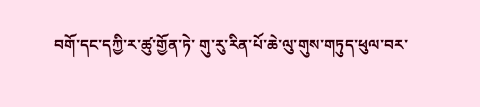བགོ་དང་དཀྱི་ར་ཚུ་གྱོན་ཏེ་ གུ་རུ་རིན་པོ་ཆེ་ལུ་གུས་གཏུད་ཕུལ་བར་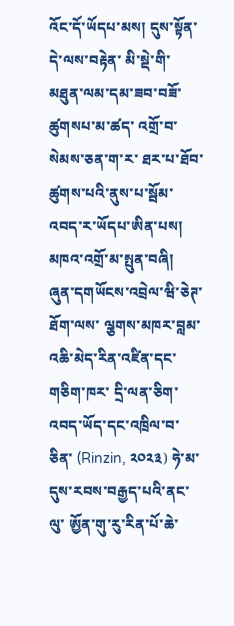འོང་དོ་ཡོདཔ་མས། དུས་སྟོན་དེ་ལས་བརྟེན་ མི་སྡེ་གི་མཐུན་ལམ་དམ་ཟབ་བཟོ་ཚུགསཔ་མ་ཚད་ འགྲོ་བ་སེམས་ཅན་ག་ར་ ཐར་པ་ཐོབ་ཚུགས་པའི་ནུས་པ་སྦོམ་འབད་ར་ཡོདཔ་ཨིན་པས།
མཁའ་འགྲོ་མ་སྤུན་བཞི།
ཞུན་དགཡོངས་འབྲེལ་ཝི་ཅེཊ་ཐོག་ལས་ ལྕགས་མཁར་བླམ་འཆི་མེད་རིན་འཛིན་དང་གཅིག་ཁར་ དྲི་ལན་ཅིག་འབད་ཡོད་དང་འཁྲིལ་བ་ཅིན་ (Rinzin, ༢༠༢༣) ཧེ་མ་དུས་རབས་བརྒྱད་པའི་ནང་ལུ་ ཨྱོན་གུ་རུ་རིན་པོ་ཆེ་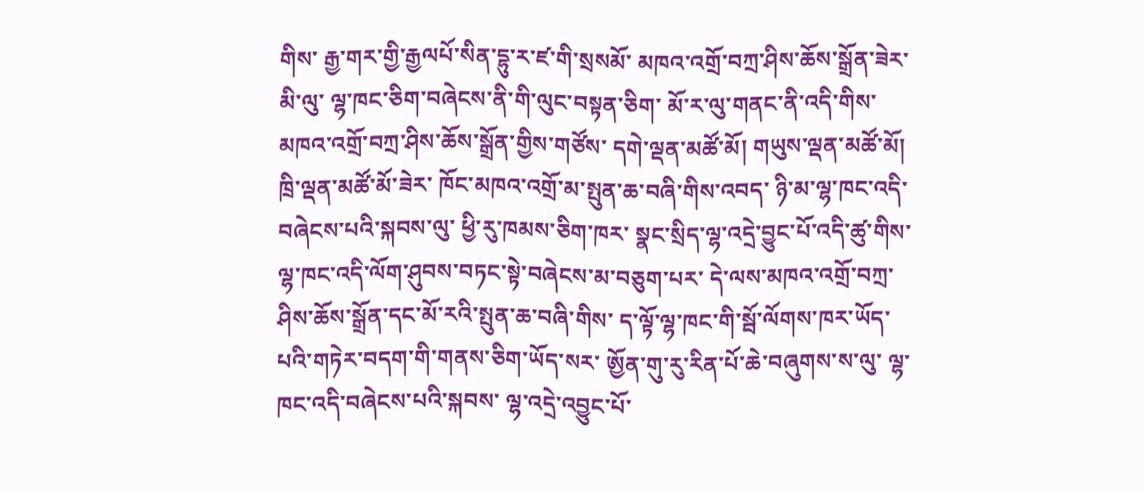གིས་ རྒྱ་གར་གྱི་རྒྱལཔོ་སིན་དྷུ་ར་ཛ་གི་སྲསམོ་ མཁའ་འགྲོ་བཀྲ་ཤིས་ཆོས་སྒྲོན་ཟེར་མི་ལུ་ ལྷ་ཁང་ཅིག་བཞེངས་ནི་གི་ལུང་བསྟན་ཅིག་ མོ་ར་ལུ་གནང་ནི་འདི་གིས་ མཁའ་འགྲོ་བཀྲ་ཤིས་ཆོས་སྒྲོན་གྱིས་གཙོས་ དགེ་ལྡན་མཚོ་མོ། གཡུས་ལྡན་མཚོ་མོ། ཁྲི་ལྡན་མཚོ་མོ་ཟེར་ ཁོང་མཁའ་འགྲོ་མ་སྤུན་ཆ་བཞི་གིས་འབད་ ཉི་མ་ལྷ་ཁང་འདི་བཞེངས་པའི་སྐབས་ལུ་ ཕྱི་རུ་ཁམས་ཅིག་ཁར་ སྣང་སྲིད་ལྷ་འདྲེ་བྱུང་པོ་འདི་ཚུ་གིས་ ལྷ་ཁང་འདི་ལོག་ཤུབས་བཏང་སྟེ་བཞེངས་མ་བཅུག་པར་ དེ་ལས་མཁའ་འགྲོ་བཀྲ་ཤིས་ཆོས་སྒྲོན་དང་མོ་རའི་སྤུན་ཆ་བཞི་གིས་ ད་ལྟོ་ལྷ་ཁང་གི་སྦོ་ལོགས་ཁར་ཡོད་པའི་གཏེར་བདག་གི་གནས་ཅིག་ཡོད་སར་ ཨྱོན་གུ་རུ་རིན་པོ་ཆེ་བཞུགས་ས་ལུ་ ལྷ་ཁང་འདི་བཞེངས་པའི་སྐབས་ ལྷ་འདྲེ་འབྱུང་པོ་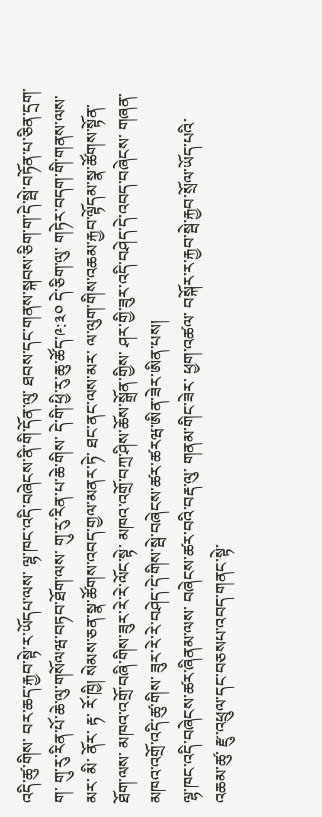འདི་ཚུ་གིས་ བར་ཆད་རྐྱབ་སྟེ་ར་ཡོདཔ་ལས་ ལྷ་ཁང་འདི་བཞེངས་ནི་གི་དོན་ལུ་ ཐབས་དང་གནས་སྐབས་ཅིག་ག་དེ་སྦེ་བཏོན་པ་ཅིན་དྲག་ག་ གུ་རུ་རིན་པོ་ཆེ་ལུ་གསོལཝ་བཏབ་ཐོག་ལས་ གུ་རུ་རིན་པ་ཆེ་གིས་ དེ་གི་ཕྱི་རུ་ཆུ་ཚོད་༩:༣༠ དེ་ཅིག་ལུ་ གཏེར་བདག་གི་གནས་ལས་མར་ མི་ ནོར་ རྟ་ རོ་ཁྱི། སེམས་ཅན་སྣ་ཚོགས་འབད་གྱལ་མནར་ཏེ་ ཐང་ནང་ལས་མར་ ལ་ལུག་གིས་འཆམ་རྐྱབ་ལྟོདམ་སྣ་ཚོགས་སྟོན་ཐོག་ལས་ མཁའ་འགྲོ་བཞི་གིས་ཟུར་རེ་རེ་ལོང་སྟེ་ མཁའ་འགྲོ་བཀྲ་ཤིས་ཆོས་སྒྲོན་གྱིས་ ཤར་གྱི་ཟུར་འདི་བཤེད་དེ་འབད་བཞེངས་ གཞན་མཁའ་འགྲོ་འདི་ཚུ་གིས་ ཟུར་རེ་རེ་བཤེད་དེ་གིས་སྦེ་བཞེངས་ཚར་ཚརཝ་ཨིན་ཟེར་ཨིན་པས།
ལྷ་ཁང་འདི་བཞེངས་ཚར་ཞིནམ་ལས་ བཞེངས་ཚར་བའི་བརྡ་ལུ་ གནམ་གིང་ཟེར་ ཕྱག་འཚལ་ བསྐོར་ར་རྐྱབ་སྦེ་རྐྱབ་སྲོལ་ཡོད་པའི་འཆམ་ཚུ་ རྫུ་འཕྲུལ་དང་བཅསཔ་འབད་གནང་སྟེ་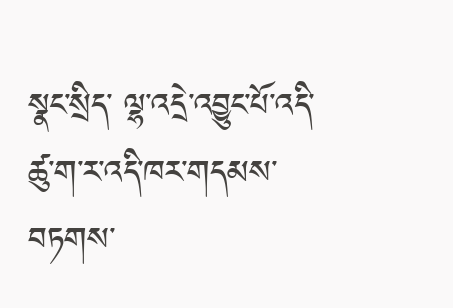སྣང་སྲིད་ ལྷ་འདྲེ་འབྱུང་པོ་འདི་ཚུ་ག་ར་འདི་ཁར་གདམས་བཏགས་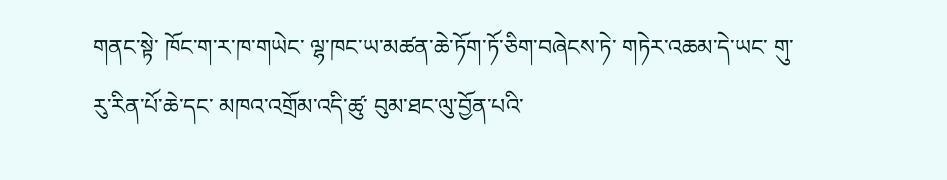གནང་སྟེ་ ཁོང་ག་ར་ཁ་གཡེང་ ལྷ་ཁང་ཡ་མཚན་ཆེ་ཏོག་ཏོ་ཅིག་བཞེངས་ཏེ་ གཏེར་འཆམ་དེ་ཡང་ གུ་རུ་རིན་པོ་ཆེ་དང་ མཁའ་འགྲོམ་འདི་ཚུ་ བུམ་ཐང་ལུ་བྱོན་པའི་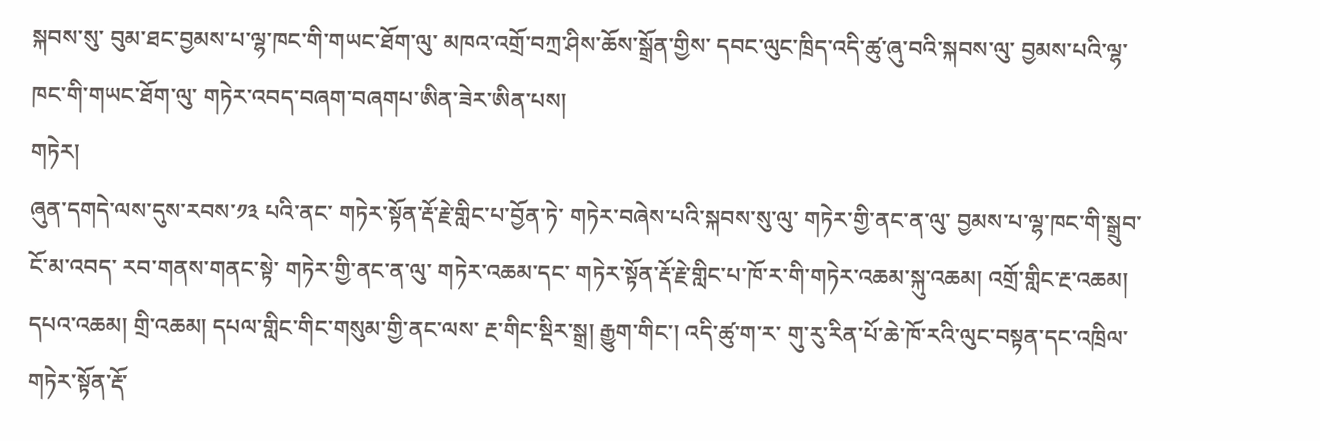སྐབས་སུ་ བུམ་ཐང་བྱམས་པ་ལྷ་ཁང་གི་གཡང་ཐོག་ལུ་ མཁའ་འགྲོ་བཀྲ་ཤིས་ཆོས་སྒྲོན་གྱིས་ དབང་ལུང་ཁྲིད་འདི་ཚུ་ཞུ་བའི་སྐབས་ལུ་ བྱམས་པའི་ལྷ་ཁང་གི་གཡང་ཐོག་ལུ་ གཏེར་འབད་བཞག་བཞགཔ་ཨིན་ཟེར་ཨིན་པས།
གཏེར།
ཞུན་དགདེ་ལས་དུས་རབས་༡༣ པའི་ནང་ གཏེར་སྟོན་རྡོ་རྗེ་གླིང་པ་བྱོན་ཏེ་ གཏེར་བཞེས་པའི་སྐབས་སུ་ལུ་ གཏེར་གྱི་ནང་ན་ལུ་ བྱམས་པ་ལྷ་ཁང་གི་སྒྲུབ་ངོ་མ་འབད་ རབ་གནས་གནང་སྟེ་ གཏེར་གྱི་ནང་ན་ལུ་ གཏེར་འཆམ་དང་ གཏེར་སྟོན་རྡོ་རྗེ་གླིང་པ་ཁོ་ར་གི་གཏེར་འཆམ་སྐུ་འཆམ། འགྲོ་གླིང་རྔ་འཆམ། དཔའ་འཆམ། གྲི་འཆམ། དཔལ་གླིང་གིང་གསུམ་གྱི་ནང་ལས་ རྔ་གིང་སྡིར་སྒྲ། རྒྱུག་གིང་། འདི་ཚུ་ག་ར་ གུ་རུ་རིན་པོ་ཆེ་ཁོ་རའི་ལུང་བསྟན་དང་འཁྲིལ་ གཏེར་སྟོན་རྡོ་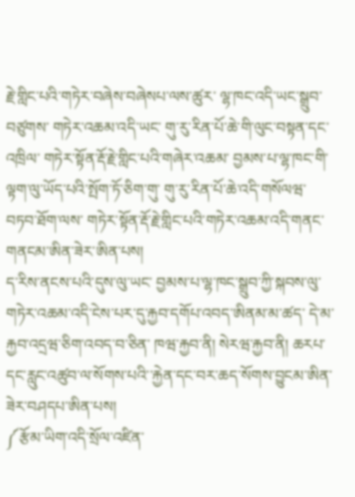རྗེ་གླིང་པའི་གཏེར་བཞེས་བཞེསཔ་ལས་ཚུར་ ལྷ་ཁང་འདི་ཡང་སྒྲུབ་བཙུགས་ གཏེར་འཆམ་འདི་ཡང་ གུ་རུ་རིན་པོ་ཆེ་གི་ལུང་བསྟན་དང་འཁྲིལ་ གཏེར་སྟོན་རྡོ་རྗེ་གླིང་པའི་གཞེར་འཆམ་ བྱམས་པ་ལྷ་ཁང་གི་ལྟག་ལུ་ཡོད་པའི་སྤོག་ཏོ་ཅིག་གུ་ གུ་རུ་རིན་པོ་ཆེ་འདི་གསོལཝ་བཏབ་ཐོག་ལས་ གཏེར་སྟོན་རྡོ་རྗེ་གླིང་པའི་གཏེར་འཆམ་འདི་གནང་གནངམ་ཨིན་ཟེར་ཨིན་པས།
ད་རིས་ནངས་པའི་དུས་ལུ་ཡང་ བྱམས་པ་ལྷ་ཁང་སྒྲུབ་ཀྱི་སྐབས་ལུ་ གཏེར་འཆམ་འདི་ངེས་པར་དུ་རྐྱབ་དགོཔ་འབད་ཨིནམ་མ་ཚད་ དེ་མ་རྐྱབ་འདྲཝ་ཅིག་འབད་བ་ཅིན་ ཁཝ་རྐྱབ་ནི། སེརཝ་རྐྱབ་ནི། ཆརཔ་དང་རླུང་འཚུབ་ལ་སོགས་པའི་་རྐྱེན་དང་བར་ཆད་སོགས་བྱུངམ་ཨིན་ཟེར་བཤདཔ་ཨིན་པས།
༼རྩོམ་ཡིག་འདི་སྲོལ་འཛིན་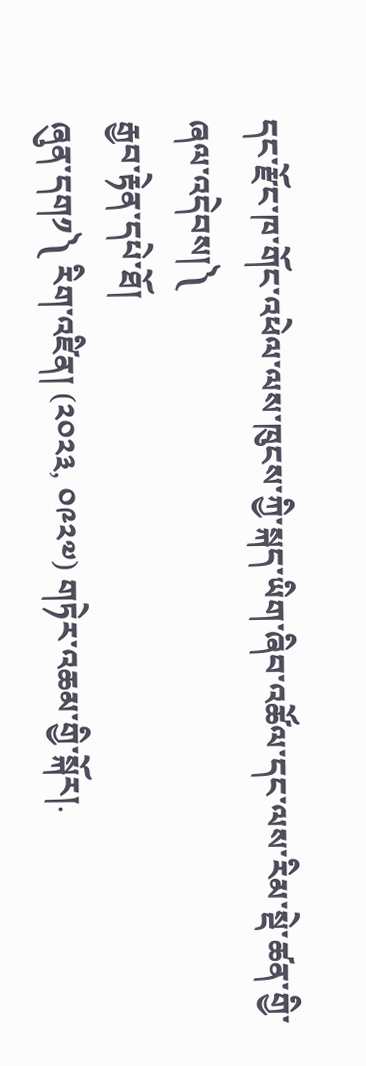དང་རྫོང་ཁ་གོང་འཕེལ་ལས་ཁུངས་ཀྱི་སྐད་ཡིག་ཞིབ་འཚོལ་དང་ལས་རིམ་སྡེ་ཚན་གྱི་ཞལ་འདེབས།༽
རྒྱབ་རྟེན་དཔེ་ཐོ།
ཞུན་དག༡༽ རིག་འཛིན། (༢༠༢༣, ༠༩༢༧) གཏེར་འཆམ་གྱི་སྐོར།.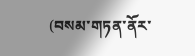(བསམ་གཏན་ནོར་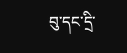བུ་དང་དྲི་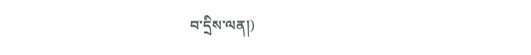བ་དྲིས་ལན།)